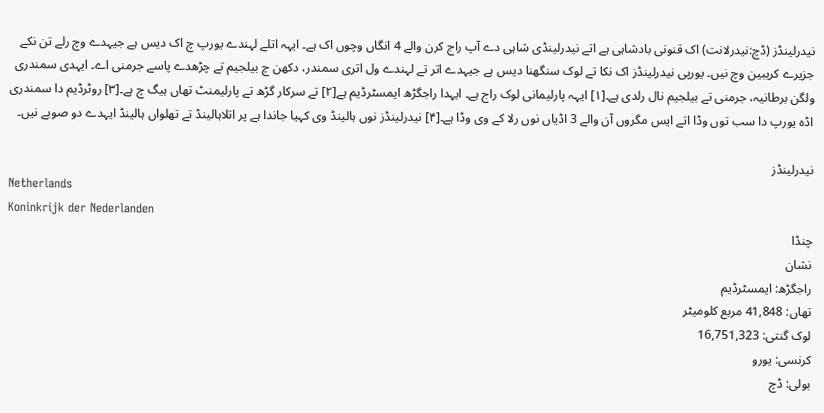نیدرلینڈز (ڈچ:نیدرلانت) اک قنونی بادشاہی ہے اتے نیدرلینڈی شاہی دے آپ راج کرن والے 4 انگاں وچوں اک ہے۔ ایہہ اتلے لہندے یورپ چ اک دیس ہے جیہدے وچ رلے تن نکے جزیرے کریبین وچ نیں۔ یورپی نیدرلینڈز اک نکا تے لوک سنگھنا دیس ہے جیہدے اتر تے لہندے ول اتری سمندر، دکھن چ بیلجیم تے چڑھدے پاسے جرمنی اے۔ ایہدی سمندری ولگن برطانیہ، جرمنی تے بیلجیم نال رلدی ہے۔[۱] ایہہ پارلیمانی لوک راج ہے۔ ایہدا راجگڑھ ایمسٹرڈیم ہے[۲] تے سرکار گڑھ تے پارلیمنٹ تھاں ہیگ چ ہے۔[۳] روٹرڈیم دا سمندری اڈہ یورپ دا سب توں وڈا اتے ایس مگروں آن والے 3 اڈیاں نوں رلا کے وی وڈا ہے۔[۴] نیدرلینڈز نوں ہالینڈ وی کہیا جاندا ہے پر اتلاہالینڈ تے تھلواں ہالینڈ ایہدے دو صوبے نیں۔

نیدرلینڈز
Netherlands
Koninkrijk der Nederlanden
چنڈا
نشان
راجگڑھ: ایمسٹرڈیم
تھاں: 41,848 مربع کلومیٹر
لوک گنتی: 16,751,323
کرنسی: یورو
بولی: ڈچ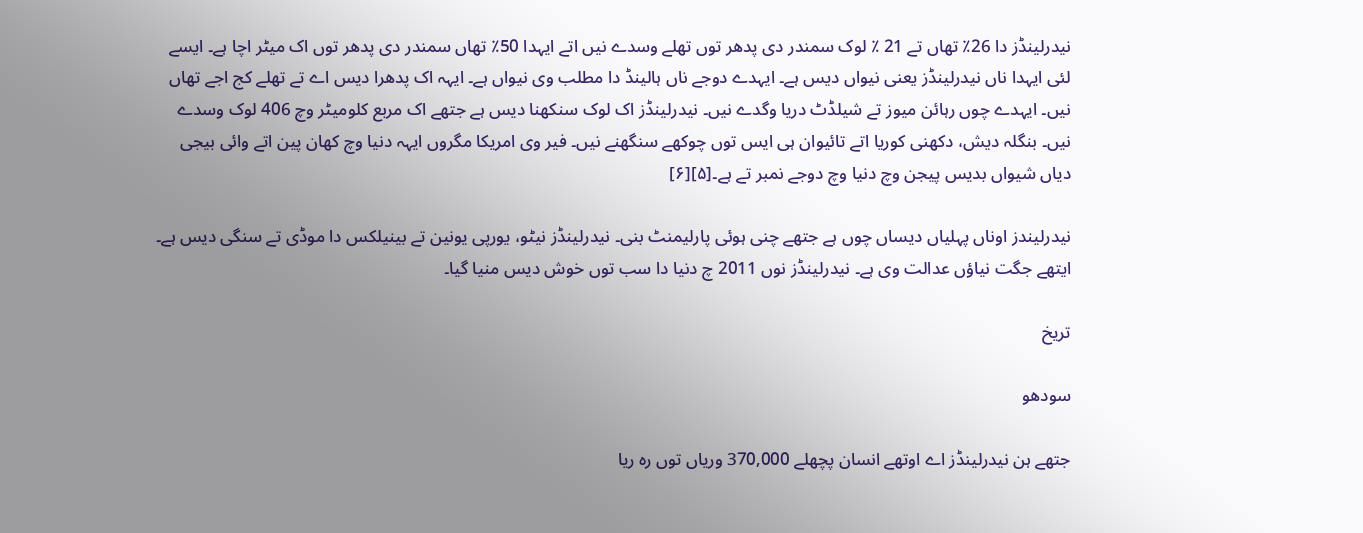نیدرلینڈز دا 26٪ تھاں تے 21 ٪ لوک سمندر دی پدھر توں تھلے وسدے نیں اتے ایہدا 50٪ تھاں سمندر دی پدھر توں اک میٹر اچا ہے۔ ایسے لئی ایہدا ناں نیدرلینڈز یعنی نیواں دیس ہے۔ ایہدے دوجے ناں ہالینڈ دا مطلب وی نیواں ہے۔ ایہہ اک پدھرا دیس اے تے تھلے کج اجے تھاں نیں۔ ایہدے چوں رہائن میوز تے شیلڈٹ دریا وگدے نیں۔ نیدرلینڈز اک لوک سنکھنا دیس ہے جتھے اک مربع کلومیٹر وچ 406 لوک وسدے نیں۔ بنگلہ دیش، دکھنی کوریا اتے تائیوان ہی ایس توں چوکھے سنگھنے نیں۔ فیر وی امریکا مگروں ایہہ دنیا وچ کھان پین اتے وائی بیجی دیاں شیواں بدیس پیجن وچ دنیا وچ دوجے نمبر تے ہے۔[۵][۶]

نیدرلیندز اوناں پہلیاں دیساں چوں ہے جتھے چنی ہوئی پارلیمنٹ بنی۔ نیدرلینڈز نیٹو، یورپی یونین تے بینیلکس دا موڈی تے سنگی دیس ہے۔ ایتھے جگت نیاؤں عدالت وی ہے۔ نیدرلینڈز نوں 2011 چ دنیا دا سب توں خوش دیس منیا گیا۔

تریخ

سودھو

جتھے ہن نیدرلینڈز اے اوتھے انسان پچھلے 370,000 وریاں توں رہ ریا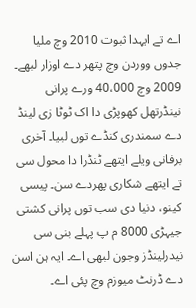اے تے ایہدا ثبوت 2010 وچ ملیا جدوں ووردن وچ پتھر دے اوزار لبھے۔ 2009 وچ 40،000 ورے پرانی نینڈرتھل کھوپڑی دا اک ٹوٹا زی لینڈ دے سمندری کنڈے توں لبیا۔ آخری برفانی ویلے ایتھے ٹنڈرا دا محول سی تے ایتھے شکاری پھردے سن۔ پیسی کینو، دنیا دی سب توں پرانی کشتی جیہڑی 8000 م پ پہلے بنی سی نیدرلینڈز وجون لبھی اے۔ ایہ ہن اسن دے ڈرنٹ میوزم وچ پئی اے۔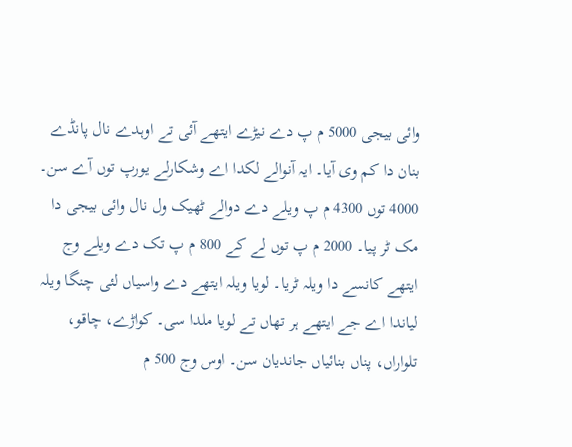وائی بیجی 5000 م پ دے نیڑے ایتھے آئی تے اوہدے نال پانڈے بنان دا کم وی آیا۔ ایہ آنوالے لکدا اے وشکارلے یورپ توں آے سن۔ 4000 توں 4300 م پ ویلے دے دوالے ٹھیک ول نال وائی بیجی دا مک ٹر پیا۔ 2000 م پ توں لے کے 800 م پ تک دے ویلے وج ایتھے کانسے دا ویلہ ٹریا۔ لویا ویلہ ایتھے دے واسیاں لئی چنگا ویلہ لیاندا اے جے ایتھے ہر تھاں تے لویا ملدا سی۔ کواڑے، چاقو، تلواراں، پناں بنائیاں جاندیان سن۔ اوس وج 500 م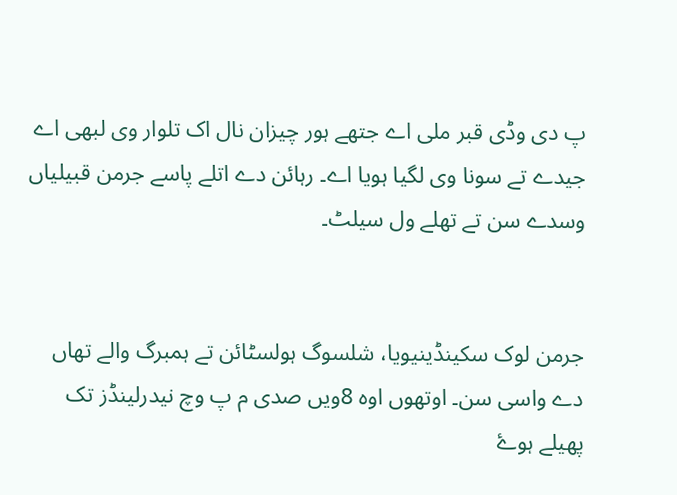پ دی وڈی قبر ملی اے جتھے ہور چیزان نال اک تلوار وی لبھی اے جیدے تے سونا وی لگیا ہویا اے۔ رہائن دے اتلے پاسے جرمن قبیلیاں وسدے سن تے تھلے ول سیلٹ۔


جرمن لوک سکینڈینیویا، شلسوگ ہولسٹائن تے ہمبرگ والے تھاں دے واسی سن۔ اوتھوں اوہ 8ویں صدی م پ وچ نیدرلینڈز تک پھیلے ہوۓ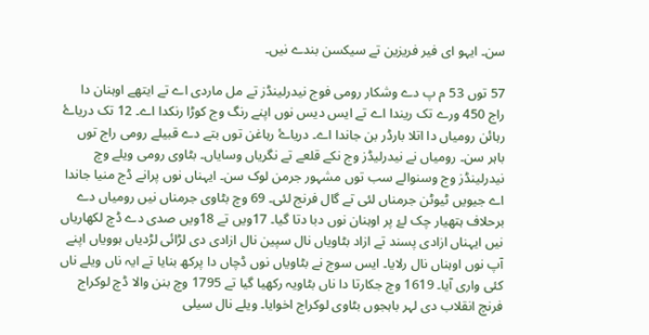سن۔ ایہو ای فیر فریزین تے سیکسن بندے نیں۔

57 توں 53 م پ دے وشکار رومی فوج نیدرلینڈز تے مل ماردی اے تے ایتھے اوہنان دا راج 450 ورے تک ریندا اے تے ایس دیس نوں اپنے رنگ وج کوڑا رنکدا اے۔ 12 تک دریاۓ رہائن رومیاں دا اتلا بارڈر بن جاندا اے۔ دریاۓ رہاغن توں بتے دے قبیلے رومی راج توں باہر سن۔ رومیاں نے نیدرلیڈز وج نکے قلعے تے نگریاں وسایاں۔ بٹاوی رومی ویلے وچ نیدرلینڈز وج وسنوالے سب توں مشہور جرمن لوک سن۔ ایہناں نوں پرانے ڈج منیا جاندا اے جیویں ٹیوٹن جرمناں لئی تے گال فرنج لئی۔ 69 وچ بٹاوی جرمناں نیں رومیاں دے برحلاف ہتھیار چک لۓ پر اوہنان نوں دبا دتا گیا۔ 17ویں تے 18ویں صدی دے ڈچ لکھاریاں نیں ایہناں ازادی پسند تے ازاد بٹاویاں نال سپین نال ازادی دی لڑائی لڑدیاں ہوویاں اپنے آپ نوں اوہناں نال رلایا۔ ایس سوج نے بٹاویاں نوں ڈچاں دا پرکھ بنایا تے ایہ ناں ویلے ناں کئی واری آیا۔ 1619 وچ جکارتا دا ناں بٹاویہ رکھیا گیا تے 1795 وچ بنن والا ڈچ لوکراج فرنچ انقلاب دی لہر باہجوں بٹاوی لوکراج اخوایا۔ ویلے نال سیلی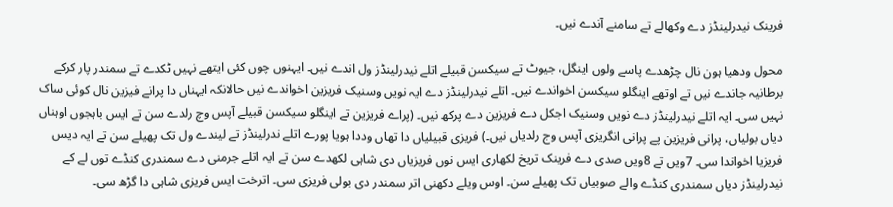فرینک نیدرلینڈز دے وکھالے تے سامنے آندے نیں۔

محول ودھیا ہون نال چڑھدے پاسے ولوں اینگل، جیوٹ تے سیکسن قبیلے اتلے نیدرلینڈز ول اندے نیں۔ ایہنوں چوں کئی ایتھے نہیں ٹکدے تے سمندر پار کرکے برطانیہ جاندے نیں تے اوتھے اینگلو سیکسن اخواندے نیں۔ اتلے نیدرلینڈز دے ایہ نویں وسنیک فریزین اخواندے نیں حالانکہ ایہناں دا پرانے فیزین نال کوئی ساک نہیں سی۔ ایہ اتلے نیدرلینڈز دے نویں وسنیک اجکل دے فریزین دے پرکھ نیں۔ (پراے فریزین تے اینگلو سیکسن قبیلے آپس وچ رلدے سن تے ایس باہجوں اوہناں دیاں بولیاں، پرانی فریزین پے پرانی انگریزی آپس وج رلدیاں نیں۔) فریزی قبیلیاں دا تھاں وددا ہویا پورے اتلے ندرلینڈز تے لیندے ول تک پھیلے سن تے ایہ دیس فریزیا اخواندا سی۔ 7ویں تے 8ویں صدی دے فرینک تریخ لکھاری ایس نوں فریزیاں دی شاہی لکھدے سن تے ایہ اتلے جرمنی دے سمندری کنڈے توں لے کے نیدرلینڈز دیاں سمندری کنڈے والے صوبیاں تک پھیلے سن۔ اوس ویلے دکھنی اتر سمندر دی بولی فریزی سی۔ اترخت ایس فریزی شاہی دا گڑھ سی۔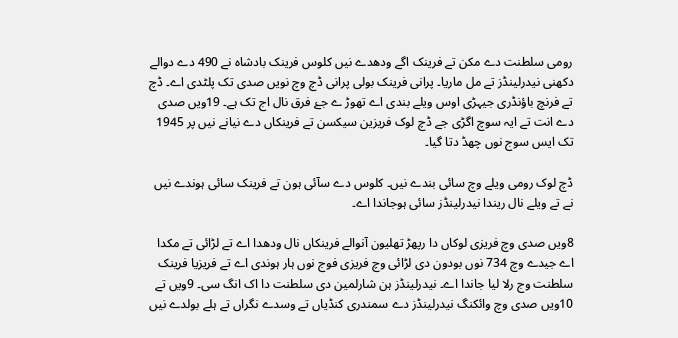رومی سلطنت دے مکن تے فرینک اگے ودھدے نیں کلوس فرینک بادشاہ نے 490 دے دوالے دکھنی نیدرلینڈز تے مل ماریا۔ پرانی فرینک بولی پرانی ڈچ وچ نویں صدی تک پلٹدی اے۔ ڈچ تے فرنچ باؤنڈری جیہڑی اوس ویلے بندی اے تھوڑ ے جۓ فرق نال اج تک ہے۔ 19ویں صدی دے انت تے ایہ سوچ اگڑی جے ڈچ لوک فریزین سیکسن تے فرینکاں دے نیانے نیں پر 1945 تک ایس سوج نوں چھڈ دتا گیا۔

ڈچ لوک رومی ویلے وچ سائی بندے نیں۔ کلوس دے سآئی ہون تے فرینک سائی ہوندے نیں نے تے ویلے نال ریندا نیدرلینڈز سائی ہوجاندا اے۔

8ویں صدی وچ فریزی لوکاں دا رپھڑ تھلیون آنوالے فرینکاں نال ودھدا اے تے لڑائی تے مکدا اے جیدے وچ 734 نوں بودون دی لڑائی وچ فریزی فوج نوں ہار ہوندی اے تے فریزیا فرینک سلطنت وج رلا لیا جاندا اے۔ نیدرلینڈز ہن شارلمین دی سلطنت دا اک انگ سی۔ 9ویں تے 10ویں صدی وچ وائکنگ نیدرلینڈز دے سمندری کنڈیاں تے وسدے نگراں تے ہلے بولدے نیں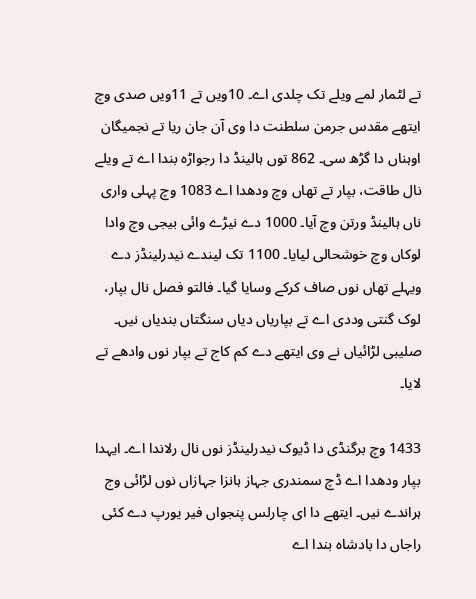تے لٹمار لمے ویلے تک چلدی اے۔ 10ویں تے 11ویں صدی وچ ایتھے مقدس جرمن سلطنت دا وی آن جان ریا تے نجمیگان اوہناں دا گڑھ سی۔ 862 توں ہالینڈ دا رجواڑہ بندا اے تے ویلے نال طاقت، بپار تے تھاں وچ ودھدا اے 1083 وچ پہلی واری ناں ہالینڈ ورتن وچ آیا۔ 1000 دے نیڑے وائی بیجی وچ وادا لوکاں وچ خوشحالی لیایا۔ 1100 تک لیندے نیدرلینڈز دے ویہلے تھاں نوں صاف کرکے وسایا گیا۔ فالتو فصل نال بپار، لوک گنتی وددی اے تے بپاریاں دیاں سنگتاں بندیاں نیں۔ صلیبی لڑائیاں نے وی ایتھے دے کم کاج تے بپار نوں وادھے تے لایا۔

1433 وچ برگنڈی دا ڈیوک نیدرلینڈز نوں نال رلاندا اے۔ ایہدا بپار ودھدا اے ڈچ سمندری جہاز ہانزا جہازاں نوں لڑائی وج ہراندے نیں۔ ایتھے دا ای چارلس پنجواں فیر یورپ دے کئی راجاں دا بادشاہ بندا اے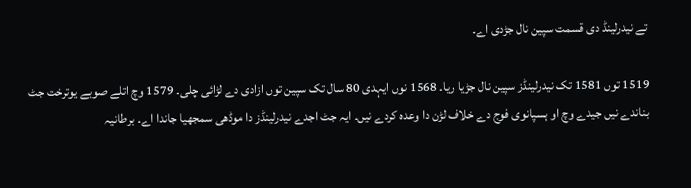تے نیدرلینڈ دی قسمت سپین نال جڑدی اے۔

1519 توں 1581 تک نیدرلینڈز سپین نال جڑیا ریا۔ 1568 نوں ایہدی 80 سال تک سپین توں ازادی دے لڑائی چلی۔ 1579 وچ اتلے صوبے یوترخت جٹ بناندے نیں جیدے وچ او ہسپانوی فوج دے خلاف لڑن دا وعدہ کردے نیں۔ ایہ جٹ اجدے نیدرلینڈز دا موڈھی سمجھیا جاندا اے۔ برطانیہ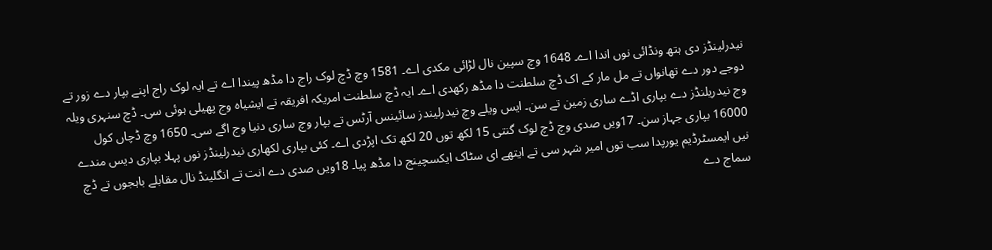نیدرلینڈز دی ہتھ ونڈائی نوں اندا اے۔ 1648 وچ سپین نال لڑائی مکدی اے۔ 1581 وچ ڈچ لوک راج دا مڈھ پیندا اے تے ایہ لوک راج اپنے بپار دے زور تے دوجے دور دے تھانواں تے مل مار کے اک ڈچ سلطنت دا مڈھ رکھدی اے۔ ایہ ڈچ سلطنت امریکہ افریقہ تے ایشیاہ وج پھیلی ہوئی سی۔ ڈچ سنہری ویلہ وج نیدریلنڈز دے بپاری اڈے ساری زمین تے سن۔ ایس ویلے وچ نیدرلیندز سائینس آرٹس تے بپار وچ ساری دنیا وج اگے سی۔ 1650 وچ ڈچاں کول 16000 بپاری جہاز سن۔ 17ویں صدی وچ ڈچ لوک گنتی 15 لکھ توں 20 لکھ تک اپڑدی اے۔ کئی بپاری لکھاری نیدرلینڈز نوں پہلا بپاری دیس مندے نیں ایمسٹرڈیم یورپدا سب توں امیر شہر سی تے ایتھے ای سٹاک ایکسچینج دا مڈھ پیا۔ 18ویں صدی دے انت تے انگلینڈ نال مقابلے باہجوں تے ڈچ سماج دے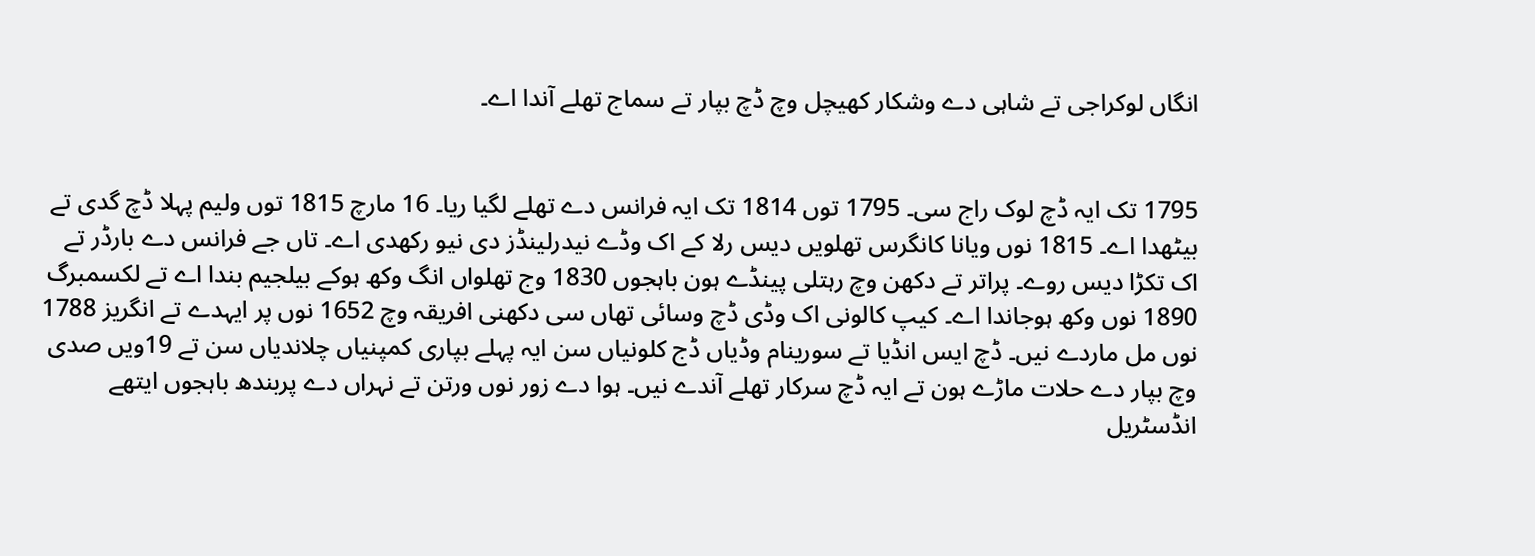انگاں لوکراجی تے شاہی دے وشکار کھیچل وچ ڈچ بپار تے سماج تھلے آندا اے۔


1795 تک ایہ ڈچ لوک راج سی۔ 1795 توں 1814 تک ایہ فرانس دے تھلے لگیا ریا۔ 16 مارچ 1815 توں ولیم پہلا ڈچ گدی تے بیٹھدا اے۔ 1815 نوں ویانا کانگرس تھلویں دیس رلا کے اک وڈے نیدرلینڈز دی نیو رکھدی اے۔ تاں جے فرانس دے بارڈر تے اک تکڑا دیس روے۔ پراتر تے دکھن وچ رہتلی پینڈے ہون باہجوں 1830 وج تھلواں انگ وکھ ہوکے بیلجیم بندا اے تے لکسمبرگ 1890 نوں وکھ ہوجاندا اے۔ کیپ کالونی اک وڈی ڈچ وسائی تھاں سی دکھنی افریقہ وچ 1652 نوں پر ایہدے تے انگریز 1788 نوں مل ماردے نیں۔ ڈچ ایس انڈیا تے سورینام وڈیاں ڈج کلونیاں سن ایہ پہلے بپاری کمپنیاں چلاندیاں سن تے 19ویں صدی وچ بپار دے حلات ماڑے ہون تے ایہ ڈچ سرکار تھلے آندے نیں۔ ہوا دے زور نوں ورتن تے نہراں دے پربندھ باہجوں ایتھے انڈسٹریل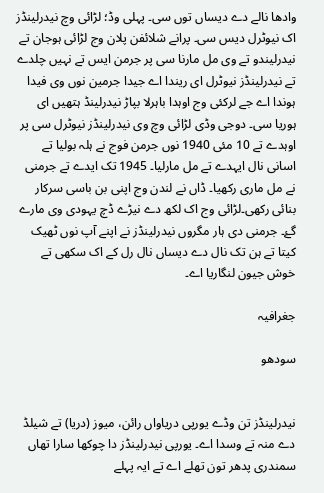وادھا نالے دے دیساں توں سی۔ پہلی وڈ؛ لڑائی وچ نیدرلینڈز اک نیوٹرل دیس سی۔ پرانے شلائفن پلان وج لڑائی ہوجان تے نیدرلیندو تے وی مل مارنا سی پر جرمن ایس تے نہیں چلدے تے نیدرلینڈز نیوٹرل ای ریندا اے جیدا جرمین نوں وی فیدا ہوندا اے جے لرکئی وج اوہدا باہرلا بپاڑ نیدرلینڈ ہتھیں ای ہوریا سی۔ دوجی وڈی لڑائی وچ وی نیدرلینڈز نیوٹرل سی پر اوہدے تے 10 مئی 1940 نوں جرمن فوج نے ہلہ بولیا تے اسانی نال ایہدے تے مل مارلیا۔ 1945 تک ایدے تے جرمنی نے مل ماری رکھیا۔ ڈاں نے لندن وج اپنی بن باسی سرکار بنائی رکھی۔لڑائی وج اک لکھ دے نیڑے ڈچ یہودی وی مارے گۓ۔ جرمنی دی ہار مگروں نیدرلینڈز نے اپنے آپ نوں ٹھیک کیتا تے ہن تک نال دے دیساں نال رل کے اک سکھی تے خوش جیون لنگاریا اے۔

جغرافیہ

سودھو


نیدرلینڈز تن وڈے یورپی دریاواں رائن، میوز (دریا) تے شیلڈ دے منہ تے وسدا اے۔ یورپی نیدرلینڈز دا چوکھا سارا تھاں سمندری پدھر تون تھلے اے تے ایہ پہلے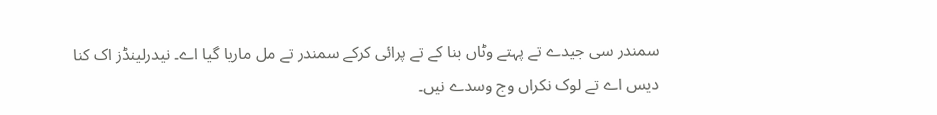سمندر سی جیدے تے پہتے وٹاں بنا کے تے پرائی کرکے سمندر تے مل ماریا گیا اے۔ نیدرلینڈز اک کنا دیس اے تے لوک نکراں وج وسدے نیں۔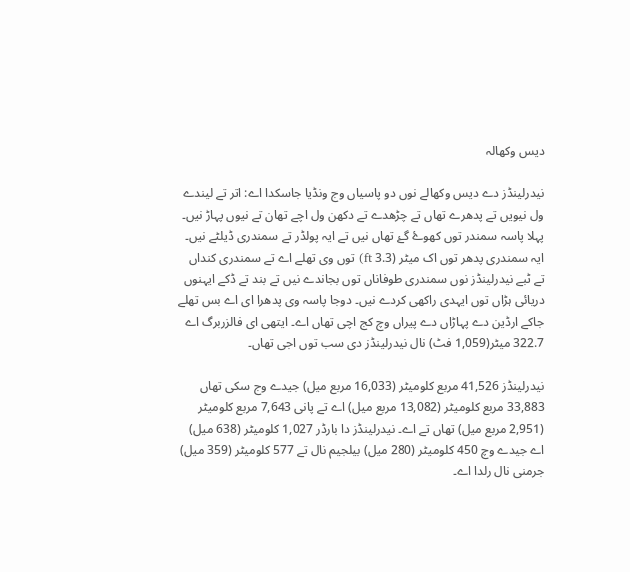دیس وکھالہ

نیدرلینڈز دے دیس وکھالے نوں دو پاسیاں وج ونڈیا جاسکدا اے: اتر تے لیندے ول نیویں تے پدھرے تھاں تے چڑھدے تے دکھن ول اچے تھان تے نیوں پہاڑ نیں۔ پہلا پاسہ سمندر توں کھوۓ گۓ تھاں نیں تے ایہ پولڈر تے سمندری ڈیلٹے نیں۔ ایہ سمندری پدھر توں اک میٹر (3.3 ft) توں وی تھلے اے تے سمندری کنداں تے ٹبے نیدرلینڈز نوں سمندری طوفاناں توں بجاندے نیں تے بند تے ڈکے ایہنوں دریائی ہڑاں توں ایہدی راکھی کردے نیں۔ دوجا پاسہ وی پدھرا ای اے بس تھلے جاکے ارڈین دے پہاڑاں دے پیراں وچ کج اچی تھاں اے۔ ایتھی ای فالزربرگ اے 322.7 میٹر(1,059 فٹ) نال نیدرلینڈز دی سب توں اجی تھاں۔

نیدرلینڈز 41,526 مربع کلومیٹر (16,033 مربع میل) جیدے وج سکی تھاں 33,883 مربع کلومیٹر (13,082 مربع میل) اے تے پانی 7,643 مربع کلومیٹر (2,951 مربع میل) تھاں تے اے۔ نیدرلینڈز دا بارڈر 1,027 کلومیٹر (638 میل) اے جیدے وچ 450 کلومیٹر (280 میل) بیلجیم نال تے 577 کلومیٹر (359 میل) جرمنی نال رلدا اے۔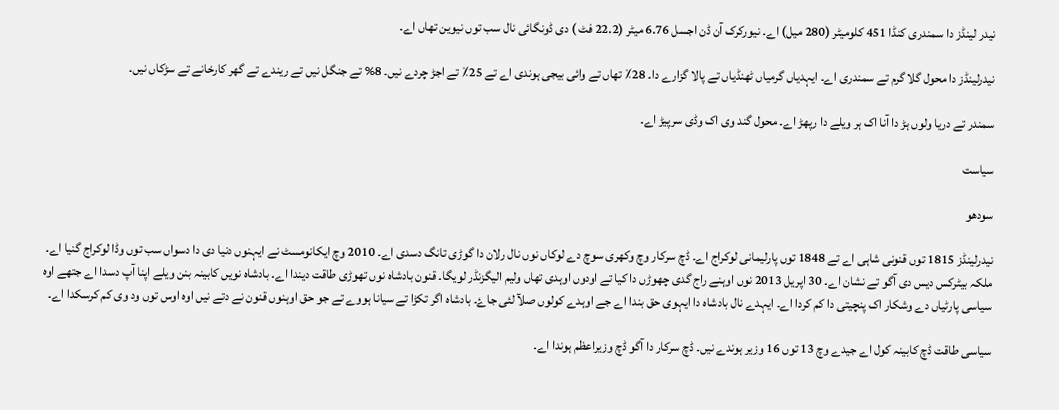نیدر لینڈز دا سمندری کنڈا 451 کلومیٹر (280 میل) اے۔ نیورکرک آن ڈن اجسل 6.76 میٹر (22.2 فٹ ) دی ڈونگائی نال سب توں نیوین تھاں اے۔

نیدرلینڈز دا محول گلا گرم تے سمندری اے۔ ایہدیاں گرمیاں ٹھنڈیاں تے پالا گزارے دا۔ 28٪ تھاں تے وائی بیجی ہوندی اے تے 25٪ تے اجڑ چردے نیں۔ 8% تے جنگل نیں تے ریندے تے گھر کارخانے تے سڑکاں نیں۔

سمندر تے دریا ولوں ہڑ دا آنا اک ہر ویلے دا رپھڑ اے۔ محول گند وی اک وڈی سرپیڑ اے۔

سیاست

سودھو

نیدرلینڈز 1815 توں قنونی شاہی اے تے 1848 توں پارلیمانی لوکراج اے۔ ڈچ سرکار وچ وکھری سوچ دے لوکاں نوں نال رلان دا گوڑی تانگ دسدی اے۔ 2010 وچ ایکانومسٹ نے ایہنوں دنیا دی دا دسواں سب توں وڈا لوکراج گنیا اے۔ ملکہ بیٹرکس دیس دی آگو تے نشان اے۔ 30 اپریل 2013 نوں اوہنے راج گدی چھوڑں دا کیا تے اودوں اوہدی تھاں ولیم الیگزنڈر لویگا۔ قنون بادشاہ نوں تھوڑی طاقت دیندا اے۔ بادشاہ نویں کابینہ بنن ویلے اپنا آپ دسدا اے جتھے اوہ سیاسی پارٹیاں دے وشکار اک پنچیتی دا کم کردا اے۔ ایہدے نال بادشاہ دا ایہوی حق بندا اے جے اوہدے کولوں صلآ لئی جاۓ۔ بادشاہ اگر تکڑا تے سیانا ہووے تے جو حق اوہنوں قنون نے دتے نیں اوہ اوس توں ود وی کم کرسکدا اے۔

سیاسی طاقت ڈچ کابینہ کول اے جیدے وچ 13 توں 16 وزیر ہوندے نیں۔ ڈچ سرکار دا آگو ڈچ وزیراعظم ہوندا اے۔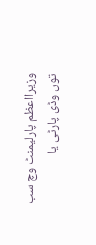وزیرااعظم پارلیمنٹ وچ سب توں وڈی پارٹی یا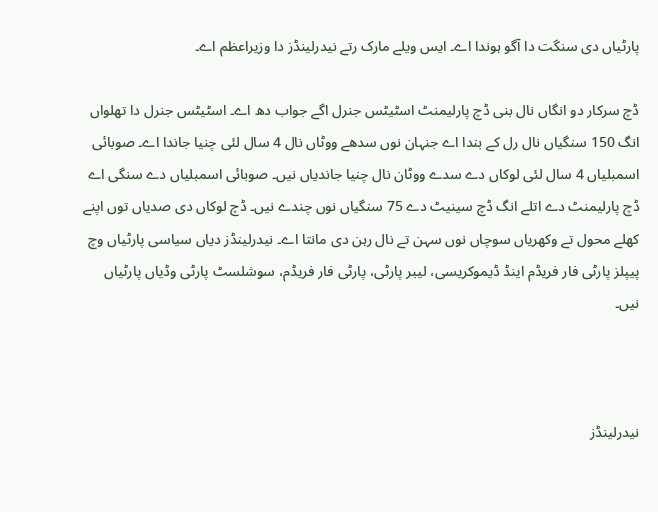پارٹیاں دی سنگت دا آگو ہوندا اے۔ ایس ویلے مارک رتے نیدرلینڈز دا وزیراعظم اے۔

ڈچ سرکار دو انگاں نال بنی ڈچ پارلیمنٹ اسٹیٹس جنرل اگے جواب دھ اے۔ اسٹیٹس جنرل دا تھلواں انگ 150 سنگیاں نال رل کے بندا اے جنہان نوں سدھے ووٹاں نال 4 سال لئی چنیا جاندا اے۔ صوبائی اسمبلیاں 4 سال لئی لوکاں دے سدے ووٹان نال چنیا جاندیاں نیں۔ صوبائی اسمبلیاں دے سنگی اے ڈچ پارلیمنٹ دے اتلے انگ ڈچ سینیٹ دے 75 سنگیاں نوں چندے نیں۔ ڈچ لوکاں دی صدیاں توں اپنے کھلے محول تے وکھریاں سوچاں نوں سہن تے نال رہن دی مانتا اے۔ نیدرلینڈز دیاں سیاسی پارٹیاں وچ پیپلز پارٹی فار فریڈم اینڈ ڈیموکریسی، لیبر پارٹی، پارٹی فار فریڈم، سوشلسٹ پارٹی وڈیاں پارٹیاں نیں۔



نیدرلینڈز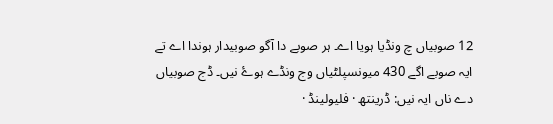12 صوبیاں چ ونڈیا ہویا اے۔ ہر صوبے دا آگو صوبیدار ہوندا اے تے ایہ صوبے اگے 430 میونسپلٹیاں وج ونڈے ہوۓ نیں۔ ڈج صوبیاں دے ناں ایہ نیں: ڈرینتھ · فلیولینڈ ·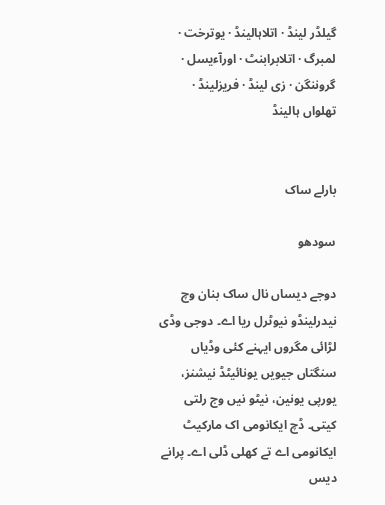گیلڈر لینڈ · اتلاہالینڈ · یوترخت · لمبرگ · اتلابرابنٹ · اورآءیسل · گروننگن · زی لینڈ · فریزلینڈ · تھلواں ہالینڈ


بارلے ساک

سودھو

دوجے دیساں نال ساک بنان وچ نیدرلینڈو نیوٹرل ریا اے۔ دوجی وڈی لڑائی مگروں ایہنے کئی وڈیاں سنگتاں جیویں یونائیٹڈ نیشنز، یورپی یونین، نیٹو نیں وج رلتی کیتی۔ ڈچ ایکانومی اک مارکیٹ ایکانومی اے تے کھلی ڈلی اے۔ پرانے دیس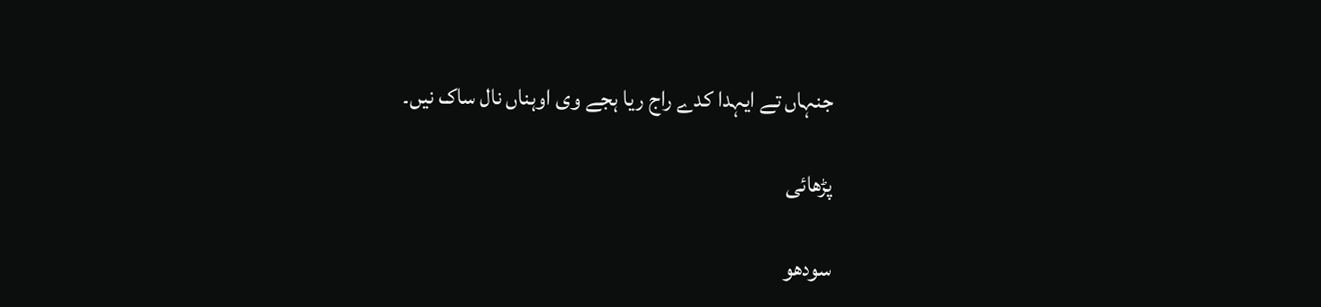جنہاں تے ایہدا کدے راج ریا ہجے وی اوہناں نال ساک نیں۔

پڑھائی

سودھو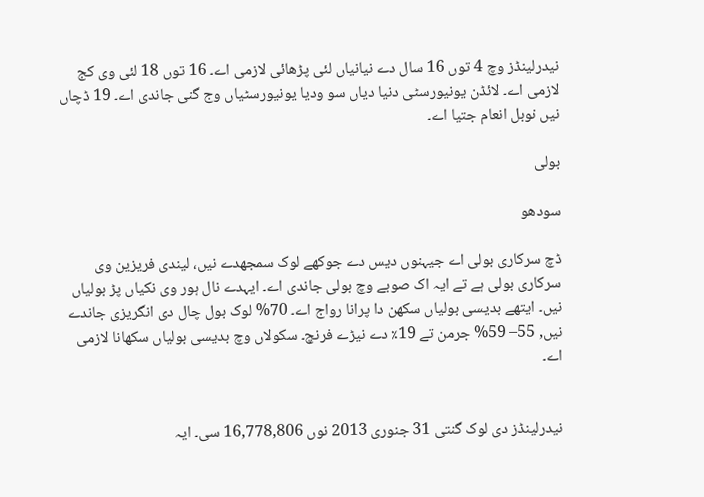نیدرلینڈز وچ 4 توں 16 سال دے نیانیاں لئی پڑھائی لازمی اے۔ 16 توں 18 لئی وی کج لازمی اے۔ لائڈن یونیورسٹی دنیا دیاں سو ودیا یونیورسٹیاں وج گنی جاندی اے۔ 19 ڈچاں نیں نوبل انعام جتیا اے۔

بولی

سودھو

ڈچ سرکاری بولی اے جیہنوں دیس دے جوکھے لوک سمجھدے نیں، لیندی فریزین وی سرکاری بولی ہے تے ایہ اک صوبے وچ بولی جاندی اے۔ ایہدے نال ہور وی نکیاں پڑ بولیاں نیں۔ ایتھے بدیسی بولیاں سکھن دا پرانا رواج اے۔ 70% لوک بول چال دی انگریزی جاندے نیں, 55– 59% جرمن تے 19٪ دے نیڑے فرنچ۔ سکولاں وچ بدیسی بولیاں سکھانا لازمی اے۔


نیدرلینڈز دی لوک گنتی 31 جنوری 2013 نوں 16,778,806 سی۔ ایہ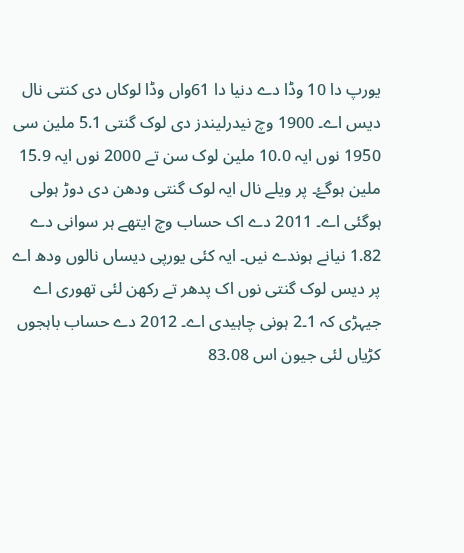یورپ دا 10 وڈا دے دنیا دا 61واں وڈا لوکاں دی کنتی نال دیس اے۔ 1900 وچ نیدرلیندز دی لوک گنتی 5.1 ملین سی 1950 نوں ایہ 10.0 ملین لوک سن تے 2000 نوں ایہ 15.9 ملین ہوگۓ۔ پر ویلے نال ایہ لوک گنتی ودھن دی دوڑ ہولی ہوگئی اے۔ 2011 دے اک حساب وچ ایتھے ہر سوانی دے 1.82 نیانے ہوندے نیں۔ ایہ کئی یورپی دیساں نالوں ودھ اے پر دیس لوک گنتی نوں اک پدھر تے رکھن لئی تھوری اے جیہڑی کہ 1۔2 ہونی چاہیدی اے۔ 2012 دے حساب باہجوں کڑیاں لئی جیون اس 83.08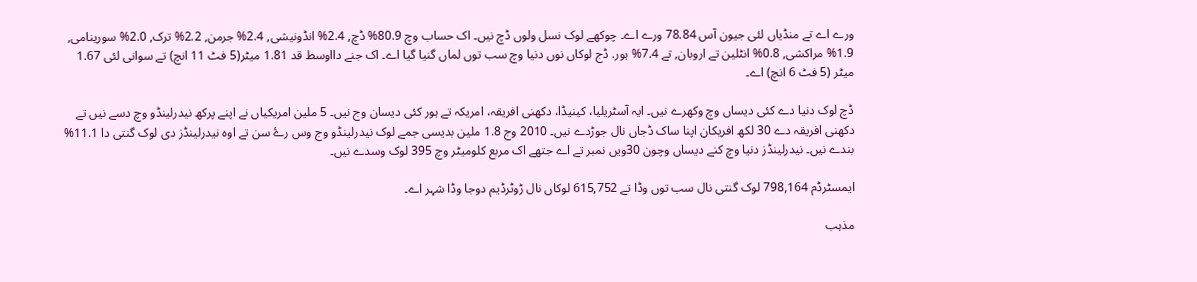ورے اے تے منڈیاں لئی جیون آس 78.84 ورے اے۔ چوکھے لوک نسل ولوں ڈچ نیں۔ اک حساب وچ 80.9% ڈچ, 2.4% انڈونیشی, 2.4% جرمن, 2.2% ترک, 2.0% سورینامی, 1.9% مراکشی, 0.8% انٹلین تے اروبان, تے 7.4% ہور. ڈج لوکاں نوں دنیا وچ سب توں لماں گنیا گیا اے۔ اک جنے دااوسط قد 1.81 میٹر(5 فٹ 11 انچ) تے سوانی لئی 1.67 میٹر (5 فٹ 6 انچ) اے۔

ڈچ لوک دنیا دے کئی دیساں وچ وکھرے نیں۔ ایہ آسٹریلیا، کینیڈا، دکھنی افریقہ، امریکہ تے ہور کئی دیسان وج نیں۔ 5 ملین امریکیاں نے اپنے پرکھ نیدرلینڈو وچ دسے نیں تے دکھنی افریقہ دے 30 لکھ افریکان اپنا ساک ڈجاں نال جوڑدے نیں۔ 2010 وج 1.8 ملین بدیسی جمے لوک نیدرلینڈو وج وس رۓ سن تے اوہ نیدرلینڈز دی لوک گنتی دا 11.1% بندے نیں۔ نیدرلینڈز دنیا وچ کنے دیساں وچون 30ویں نمبر تے اے جتھے اک مربع کلومیٹر وچ 395 لوک وسدے نیں۔

ایمسٹرڈم 798,164 لوک گنتی نال سب توں وڈا تے 615,752 لوکاں نال ڑوٹرڈیم دوجا وڈا شہر اے۔

مذہب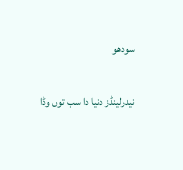سودھو

نیدرلینڈز دنیا دا سب توں وڈا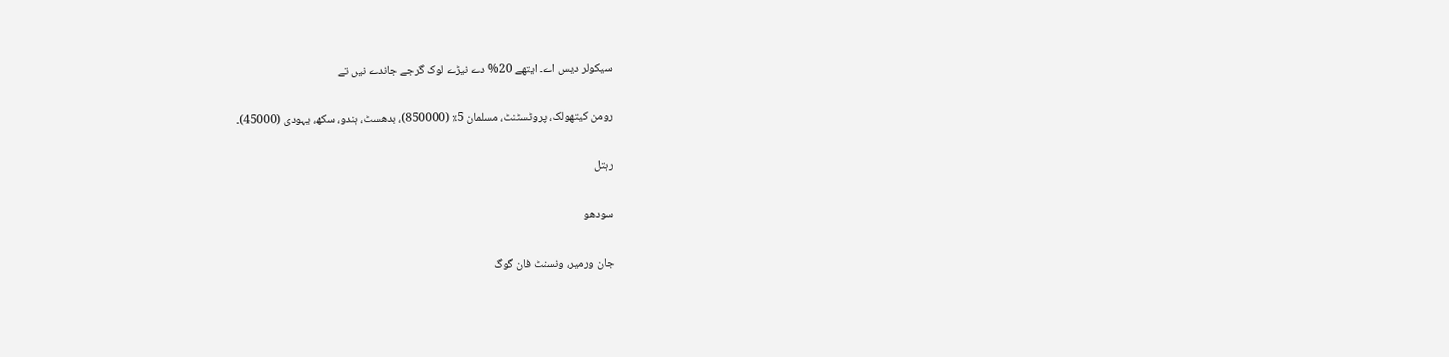سیکولر دیس اے۔ ایتھے 20% دے نیڑے لوک گرجے جاندے نیں تے

رومن کیتھولک، پروٹسٹنٹ، مسلمان 5٪ (850000)، بدھسٹ، ہندو، سکھ، یہودی (45000)۔

رہتل

سودھو

جان ورمیر، ونسنٹ فان گوگ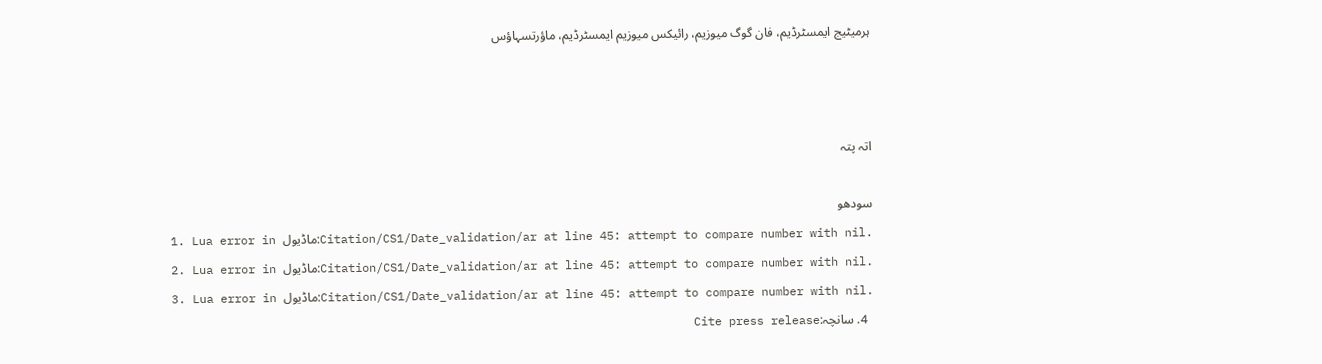ہرمیٹیج ایمسٹرڈیم، فان گوگ میوزیم، رائیکس میوزیم ایمسٹرڈیم، ماؤرتسہاؤس



اتہ پتہ

سودھو
  1. Lua error in ماڈیول:Citation/CS1/Date_validation/ar at line 45: attempt to compare number with nil.
  2. Lua error in ماڈیول:Citation/CS1/Date_validation/ar at line 45: attempt to compare number with nil.
  3. Lua error in ماڈیول:Citation/CS1/Date_validation/ar at line 45: attempt to compare number with nil.
  4. سانچہ:Cite press release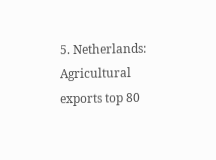5. Netherlands: Agricultural exports top 80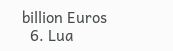billion Euros
  6. Lua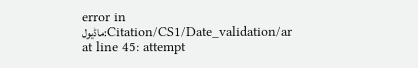error in ماڈیول:Citation/CS1/Date_validation/ar at line 45: attempt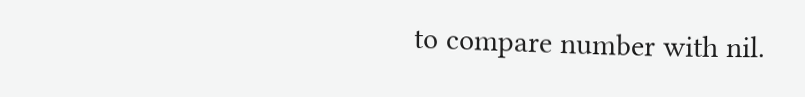to compare number with nil.